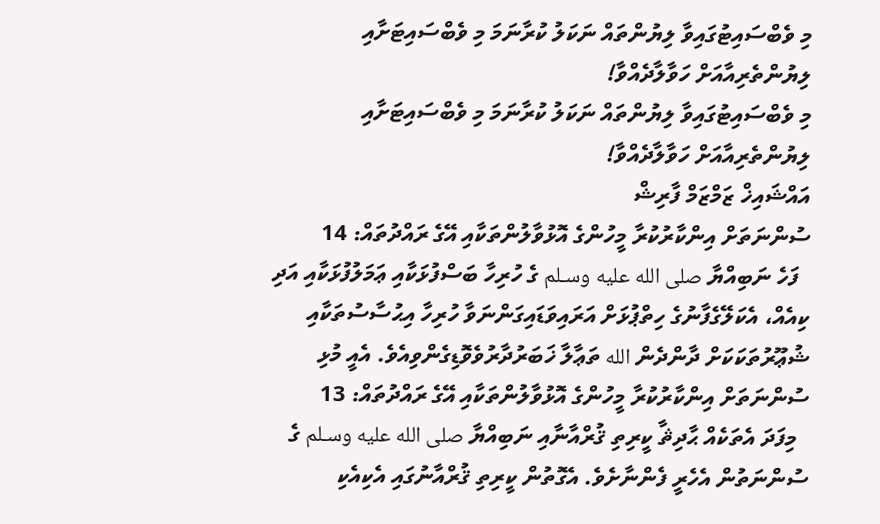މި ވެބްސައިޓުގައިވާ ލިޔުންތައް ނަކަލު ކުރާނަމަ މި ވެބްސައިޓަށާއި ލިޔުންތެރިއާއަށް ހަވާލާދެއްވާ!
މި ވެބްސައިޓުގައިވާ ލިޔުންތައް ނަކަލު ކުރާނަމަ މި ވެބްސައިޓަށާއި ލިޔުންތެރިއާއަށް ހަވާލާދެއްވާ!
އައްޝައިޚް ޒަމްޒަމް ފާރިޝް
ސުންނަތަށް އިންކާރުކުރާ މީހުންގެ އޮޅުވާލުންތަކާއި އޭގެ ރައްދުތައް: 14
  ފަހެ ނަބިއްޔާ صلى الله عليه وسـلم ގެ ހުރިހާ ބަސްފުޅަކާއި ޢަމަލުފުޅަކާއި އަދި ކިއެއް، އެކަލޭގެފާނުގެ ހިތްޕުޅަށް އަރައިވަޑައިގަންނަވާ ހުރިހާ އިޙުސާސުތަކާއި ޝުޢޫރުތަކަކަށް ދާންދެން الله ތަޢާލާ ޚަބަރުދާރުވެވޮޑިގެންވިއެވެ. އެއީ މުޅި
ސުންނަތަށް އިންކާރުކުރާ މީހުންގެ އޮޅުވާލުންތަކާއި އޭގެ ރައްދުތައް: 13
  މިފަދަ އެތަކެއް ޙާދިޘާ ކީރިތި ޤުރްއާނާއި ނަބިއްޔާ صلى الله عليه وسـلم ގެ ސުންނަތުން އެހެރީ ފެންނާށެވެ. އެގޮތުން ކީރިތި ޤުރްއާނުގައި އެކިއެކި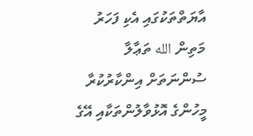އާޔަތްތަކުގައި އެކި ފަހަރު މަތިން الله ތަޢާލާ
ސުންނަތަށް އިންކާރުކުރާ މީހުންގެ އޮޅުވާލުންތަކާއި އޭގެ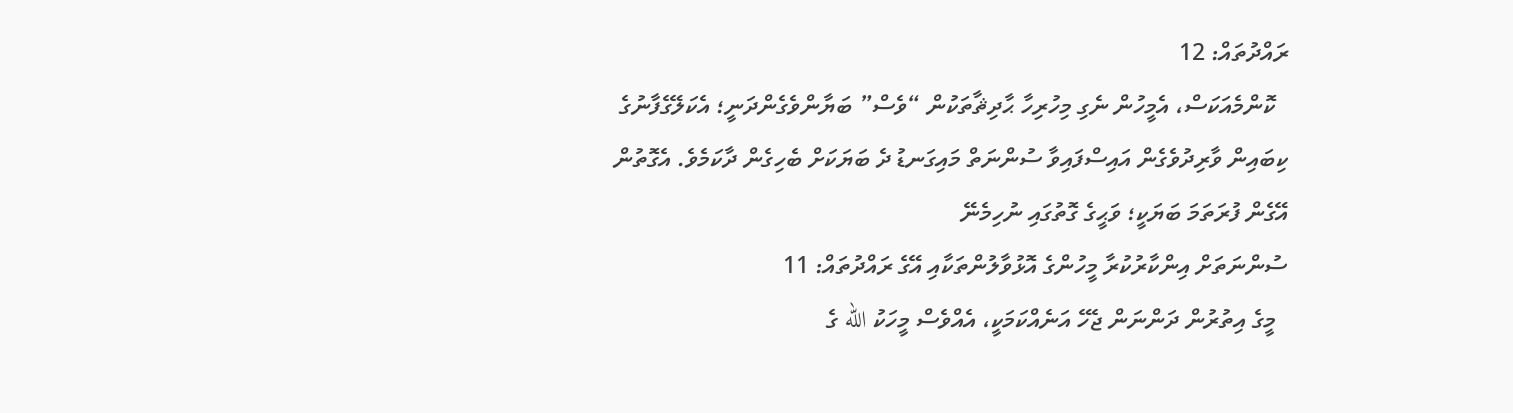ރައްދުތައް: 12
  ކޮންމެއަކަސް، އެމީހުން ނެގި މިހުރިހާ ޙާދިޘާތަކުން “ވެސް” ބަޔާންވެގެންދަނީ؛ އެކަލޭގެފާނުގެ ކިބައިން ވާރިދުވެގެން އައިސްފައިވާ ސުންނަތް މައިގަނޑު ދެ ބަޔަކަށް ބެހިގެން ދާކަމެވެ. އެގޮތުން އޭގެން ފުރަތަމަ ބަޔަކީ؛ ވަޙީގެ ގޮތުގައި ނުހިމެނޭ
ސުންނަތަށް އިންކާރުކުރާ މީހުންގެ އޮޅުވާލުންތަކާއި އޭގެ ރައްދުތައް: 11
  މީގެ އިތުރުން ދަންނަން ޖެހޭ އަނެއްކަމަކީ، އެއްވެސް މީހަކު الله ގެ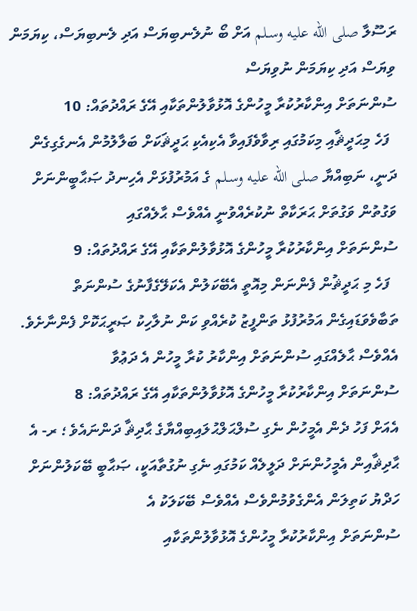ރަސޫލާ صلى الله عليه وسـلم އަށް ބޯ ނުލެނބިޔަސް އަދި ލެނބިޔަސް، ކިޔަމަން ވިޔަސް އަދި ކިޔަމަން ނުވިޔަސް
ސުންނަތަށް އިންކާރުކުރާ މީހުންގެ އޮޅުވާލުންތަކާއި އޭގެ ރައްދުތައް: 10
  ފަހެ މިޙަދީޘާއި މިކަމުގައި ރިވާވެފައިވާ އެކިއެކި ޙަދީޘަކަށް ބަލާލުމުން އެނގެގިގެން ދަނީ، ނަބިއްޔާ صلى الله عليه وسـلم ގެ އަމުރުފުޅަށް އެހިނދު ޞަޙާބީންނަށް ވަގުތުން ވަގުތަށް ޙަރަކާތް ނުކުރެއްވުނީ އެއްވެސް ޙާލެއްގައި
ސުންނަތަށް އިންކާރުކުރާ މީހުންގެ އޮޅުވާލުންތަކާއި އޭގެ ރައްދުތައް: 9
  ފަހެ މި ޙަދީޘުން ފެންނަން މިއޮތީ އެބޭކަލުން އެކަލޭގެފާނުގެ ސުންނަތް ތަބާވެވަޑައިގެން އަމުރުފުޅު ތަންފީޒު ކުރެއްވި ކަން ނުލާހިކު ޞަރީޙަކޮށް ފެންނާށެވެ. އެއްވެސް ޙާލެއްގައި ސުންނަތަށް އިންކާރު ކުރާ މީހުން އެ ދަޢުވާ
ސުންނަތަށް އިންކާރުކުރާ މީހުންގެ އޮޅުވާލުންތަކާއި އޭގެ ރައްދުތައް: 8
އެއަށް ފަހު ދެން އެމީހުން ނެގި ސުލްޙަލްޙުލައިބިއްޔާގެ ޙާދިޘާ ދަންނައެވެ ؛ ރ- އެ ޙާދިޘާއިން އެމީހުންނަށް ދަލީލެއް ކަމުގައި ނެގި ނުގުތާއަކީ، ޞަޙާބީ ބޭކަލުންނަށް ހަދްޔު ކަތިލަން އެންގެވުމުންވެސް އެއްވެސް ބޭކަލަކު އެ
ސުންނަތަށް އިންކާރުކުރާ މީހުންގެ އޮޅުވާލުންތަކާއި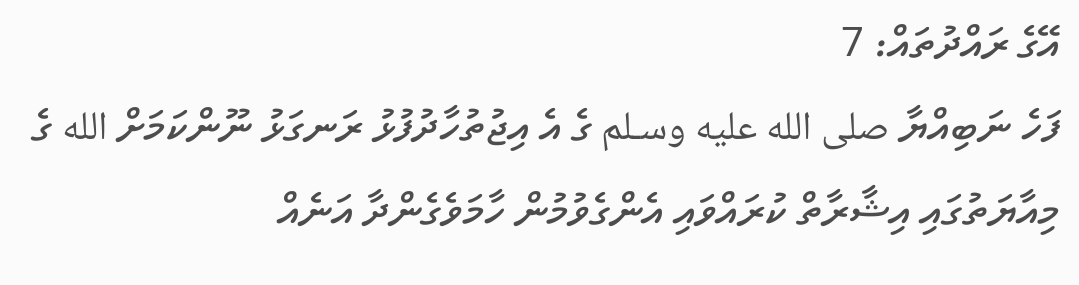އޭގެ ރައްދުތައް: 7
ފަހެ ނަބިއްޔާ صلى الله عليه وسـلم ގެ އެ އިޖުތުހާދުފުޅު ރަނގަޅު ނޫންކަމަށް الله ގެ މިއާޔަތުގައި އިޝާރާތް ކުރައްވައި އެންގެވުމުން ހާމަވެގެންދާ އަނެއް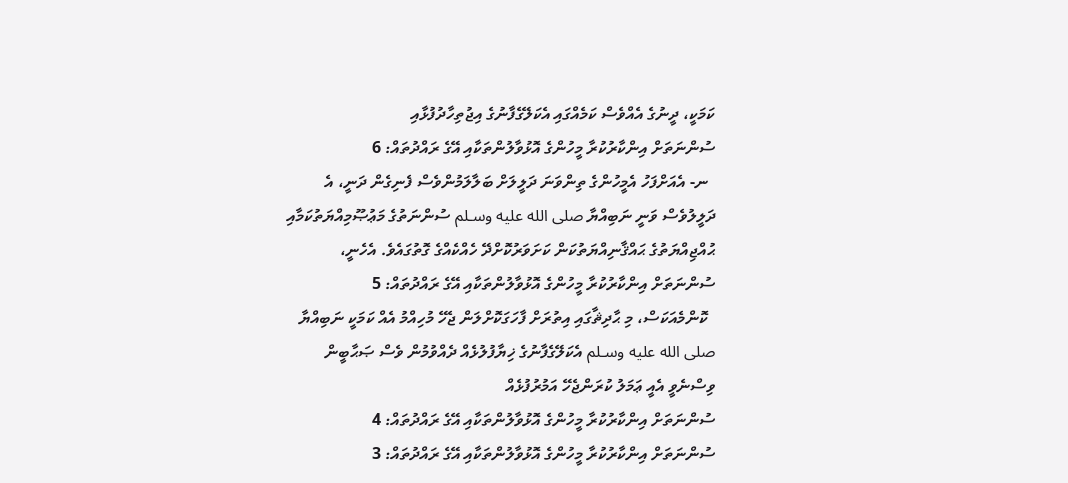ކަމަކީ، ދީނުގެ އެއްވެސް ކަމެއްގައި އެކަލޭގެފާނުގެ އިޖުތިހާދުފުޅާއި
ސުންނަތަށް އިންކާރުކުރާ މީހުންގެ އޮޅުވާލުންތަކާއި އޭގެ ރައްދުތައް: 6
  ނ- އެއަށްފަހު އެމީހުންގެ ތިންވަނަ ދަލީލަށް ބަލާލަމުންވެސް ފެނިގެން ދަނީ، އެ ދަލީލުވެސް ވަނީ ނަބިއްޔާ صلى الله عليه وسـلم ސުންނަތުގެ މަޢުޞޫމިއްޔަތުކަމާއި ޙުއްޖިއްޔަތުގެ ޙައްޤާނިއްޔަތުކަން ކަށަވަރުކޮށްދޭ ހެއްކެއްގެ ގޮތުގައެވެ. އެހެނީ،
ސުންނަތަށް އިންކާރުކުރާ މީހުންގެ އޮޅުވާލުންތަކާއި އޭގެ ރައްދުތައް: 5
  ކޮންމެއަކަސް، މި ޙާދިޘާގައި އިތުރަށް ފާހަގަކޮށްލަން ޖެހޭ މުހިއްމު އެއް ކަމަކީ ނަބިއްޔާ صلى الله عليه وسـلم އެކަލޭގެފާނުގެ ޚިޔާފުލުޅެއް ދެއްވުމުން ވެސް ޞަޙާބީން ވިސްނެވީ އެއީ ޢަމަލު ކުރަންޖެހޭ އަމުރުފުޅެއް
ސުންނަތަށް އިންކާރުކުރާ މީހުންގެ އޮޅުވާލުންތަކާއި އޭގެ ރައްދުތައް: 4
ސުންނަތަށް އިންކާރުކުރާ މީހުންގެ އޮޅުވާލުންތަކާއި އޭގެ ރައްދުތައް: 3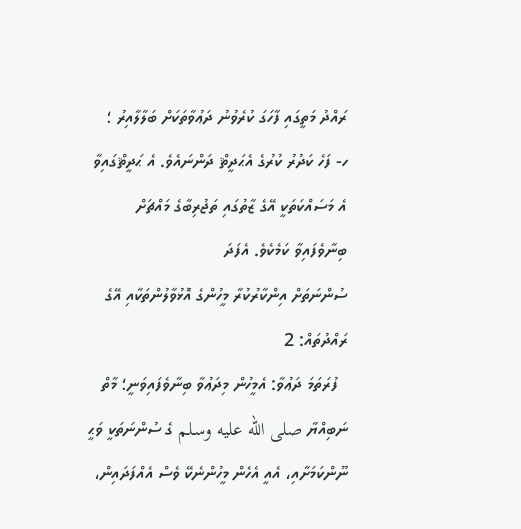ރައްދު މަތީގައި ފާހަގަ ކުރެވުނު ދަޢުވާތަކަށް ބަލާލާއިރު ؛   ހ- ފަހެ ކަދުރު ކުރުގެ އެޙަދީޘް ދަންނައެވެ. އެ ޙަދީޘްގައިވާ އެ މަސައްކަތަކީ އޭގެ ޒާތުގައި ތަޖުރިބާގެ މައްޗަށް ބިނާވެފައިވާ ކަމެކެވެ. އެފަދަ
ސުންނަތަށް އިންކާރުކުރާ މީހުންގެ އޮޅުވާލުންތަކާއި އޭގެ ރައްދުތައް: 2
  ފުރަތަމަ ދަޢުވާ: އެމީހުން މިދަޢުވާ ބިނާވެފައިވަނީ؛ މާތް ނަބިއްޔާ صلى الله عليه وسـلم ގެ ސުންނަތަކީ ވަޙީ ނޫންކަމަށާއި، އެއީ އެހެން މީހުންނެކޭ ވެސް އެއްފަދައިން،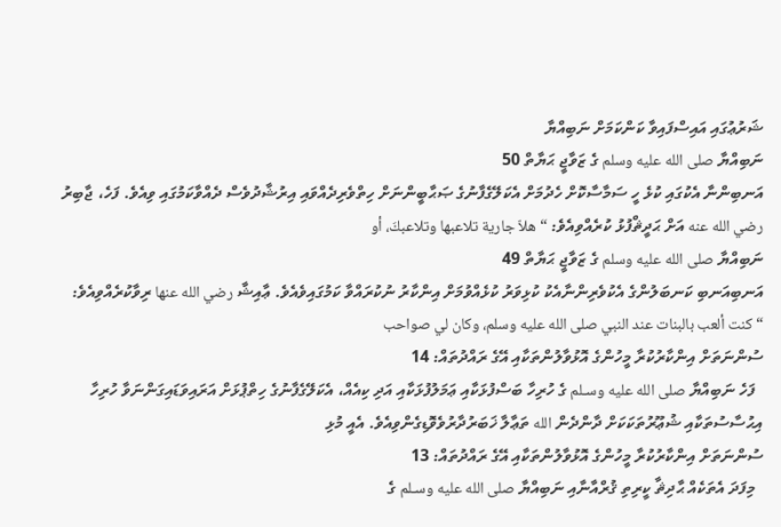ޝަރުޢުގައި އައިސްފައިވާ ކަންކަމަށް ނަބިއްޔާ
ނަބިއްޔާ صلى الله عليه وسلم ގެ ޒަވާޖީ ޙަޔާތް 50
އަނބިންނާ އެކުގައި ކުޅެ ހީ ސަމާސާކޮށް ހެދުމަށް އެކަލޭގެފާނުގެ ޞަޙާބީންނަށް ހިތްވެރިދެއްވައި އިރުޝާދުވެސް ދެއްވާކަމުގައި ވިއެވެ. ފަހެ، ޖާބިރު رضي الله عنه އަށް ޙަދީޘްފުޅު ކުރެއްވިއެވެ: “هلاّ جارية تلاعبها وتلاعبكَ، أو
ނަބިއްޔާ صلى الله عليه وسلم ގެ ޒަވާޖީ ޙަޔާތް 49
އަނބިއަނބި ކަނބަލުންގެ އެކުވެރިންނާއެކު ކުޅިވަރު ކުޅެއްވުމަށް އިންކާރު ނުކުރައްވާ ކަމުގައިވެއެވެ. ޢާއިޝާ رضي الله عنها ރިވާކުރެއްވިއެވެ: “كنت ألعب بالبنات عند النبي صلى الله عليه وسلم، وكان لي صواحب
ސުންނަތަށް އިންކާރުކުރާ މީހުންގެ އޮޅުވާލުންތަކާއި އޭގެ ރައްދުތައް: 14
  ފަހެ ނަބިއްޔާ صلى الله عليه وسـلم ގެ ހުރިހާ ބަސްފުޅަކާއި ޢަމަލުފުޅަކާއި އަދި ކިއެއް، އެކަލޭގެފާނުގެ ހިތްޕުޅަށް އަރައިވަޑައިގަންނަވާ ހުރިހާ އިޙުސާސުތަކާއި ޝުޢޫރުތަކަކަށް ދާންދެން الله ތަޢާލާ ޚަބަރުދާރުވެވޮޑިގެންވިއެވެ. އެއީ މުޅި
ސުންނަތަށް އިންކާރުކުރާ މީހުންގެ އޮޅުވާލުންތަކާއި އޭގެ ރައްދުތައް: 13
  މިފަދަ އެތަކެއް ޙާދިޘާ ކީރިތި ޤުރްއާނާއި ނަބިއްޔާ صلى الله عليه وسـلم ގެ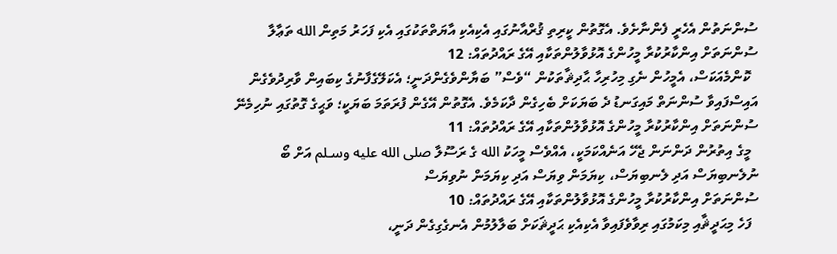ސުންނަތުން އެހެރީ ފެންނާށެވެ. އެގޮތުން ކީރިތި ޤުރްއާނުގައި އެކިއެކި އާޔަތްތަކުގައި އެކި ފަހަރު މަތިން الله ތަޢާލާ
ސުންނަތަށް އިންކާރުކުރާ މީހުންގެ އޮޅުވާލުންތަކާއި އޭގެ ރައްދުތައް: 12
  ކޮންމެއަކަސް، އެމީހުން ނެގި މިހުރިހާ ޙާދިޘާތަކުން “ވެސް” ބަޔާންވެގެންދަނީ؛ އެކަލޭގެފާނުގެ ކިބައިން ވާރިދުވެގެން އައިސްފައިވާ ސުންނަތް މައިގަނޑު ދެ ބަޔަކަށް ބެހިގެން ދާކަމެވެ. އެގޮތުން އޭގެން ފުރަތަމަ ބަޔަކީ؛ ވަޙީގެ ގޮތުގައި ނުހިމެނޭ
ސުންނަތަށް އިންކާރުކުރާ މީހުންގެ އޮޅުވާލުންތަކާއި އޭގެ ރައްދުތައް: 11
  މީގެ އިތުރުން ދަންނަން ޖެހޭ އަނެއްކަމަކީ، އެއްވެސް މީހަކު الله ގެ ރަސޫލާ صلى الله عليه وسـلم އަށް ބޯ ނުލެނބިޔަސް އަދި ލެނބިޔަސް، ކިޔަމަން ވިޔަސް އަދި ކިޔަމަން ނުވިޔަސް
ސުންނަތަށް އިންކާރުކުރާ މީހުންގެ އޮޅުވާލުންތަކާއި އޭގެ ރައްދުތައް: 10
  ފަހެ މިޙަދީޘާއި މިކަމުގައި ރިވާވެފައިވާ އެކިއެކި ޙަދީޘަކަށް ބަލާލުމުން އެނގެގިގެން ދަނީ،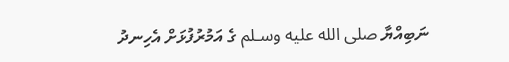ނަބިއްޔާ صلى الله عليه وسـلم ގެ އަމުރުފުޅަށް އެހިނދު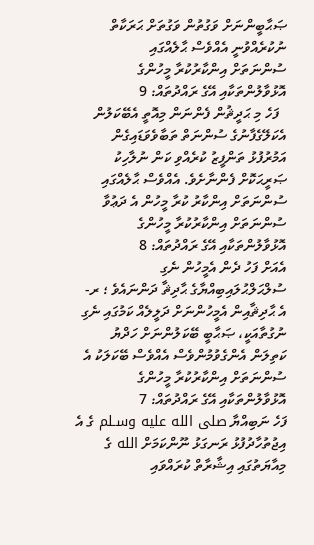ޞަޙާބީންނަށް ވަގުތުން ވަގުތަށް ޙަރަކާތް ނުކުރެއްވުނީ އެއްވެސް ޙާލެއްގައި
ސުންނަތަށް އިންކާރުކުރާ މީހުންގެ އޮޅުވާލުންތަކާއި އޭގެ ރައްދުތައް: 9
  ފަހެ މި ޙަދީޘުން ފެންނަން މިއޮތީ އެބޭކަލުން އެކަލޭގެފާނުގެ ސުންނަތް ތަބާވެވަޑައިގެން އަމުރުފުޅު ތަންފީޒު ކުރެއްވި ކަން ނުލާހިކު ޞަރީޙަކޮށް ފެންނާށެވެ. އެއްވެސް ޙާލެއްގައި ސުންނަތަށް އިންކާރު ކުރާ މީހުން އެ ދަޢުވާ
ސުންނަތަށް އިންކާރުކުރާ މީހުންގެ އޮޅުވާލުންތަކާއި އޭގެ ރައްދުތައް: 8
އެއަށް ފަހު ދެން އެމީހުން ނެގި ސުލްޙަލްޙުލައިބިއްޔާގެ ޙާދިޘާ ދަންނައެވެ ؛ ރ- އެ ޙާދިޘާއިން އެމީހުންނަށް ދަލީލެއް ކަމުގައި ނެގި ނުގުތާއަކީ، ޞަޙާބީ ބޭކަލުންނަށް ހަދްޔު ކަތިލަން އެންގެވުމުންވެސް އެއްވެސް ބޭކަލަކު އެ
ސުންނަތަށް އިންކާރުކުރާ މީހުންގެ އޮޅުވާލުންތަކާއި އޭގެ ރައްދުތައް: 7
ފަހެ ނަބިއްޔާ صلى الله عليه وسـلم ގެ އެ އިޖުތުހާދުފުޅު ރަނގަޅު ނޫންކަމަށް الله ގެ މިއާޔަތުގައި އިޝާރާތް ކުރައްވައި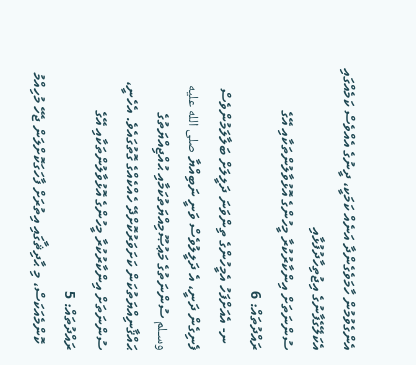އެންގެވުމުން ހާމަވެގެންދާ އަނެއް ކަމަކީ، ދީނުގެ އެއްވެސް ކަމެއްގައި އެކަލޭގެފާނުގެ އިޖުތިހާދުފުޅާއި
ސުންނަތަށް އިންކާރުކުރާ މީހުންގެ އޮޅުވާލުންތަކާއި އޭގެ ރައްދުތައް: 6
  ނ- އެއަށްފަހު އެމީހުންގެ ތިންވަނަ ދަލީލަށް ބަލާލަމުންވެސް ފެނިގެން ދަނީ، އެ ދަލީލުވެސް ވަނީ ނަބިއްޔާ صلى الله عليه وسـلم ސުންނަތުގެ މަޢުޞޫމިއްޔަތުކަމާއި ޙުއްޖިއްޔަތުގެ ޙައްޤާނިއްޔަތުކަން ކަށަވަރުކޮށްދޭ ހެއްކެއްގެ ގޮތުގައެވެ. އެހެނީ،
ސުންނަތަށް އިންކާރުކުރާ މީހުންގެ އޮޅުވާލުންތަކާއި އޭގެ ރައްދުތައް: 5
  ކޮންމެއަކަސް، މި ޙާދިޘާގައި އިތުރަށް ފާހަގަކޮށްލަން ޖެހޭ މުހިއްމު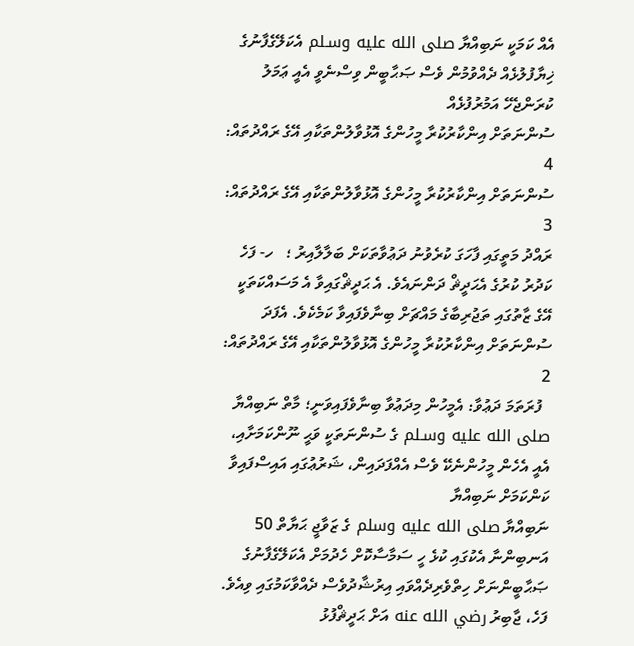އެއް ކަމަކީ ނަބިއްޔާ صلى الله عليه وسـلم އެކަލޭގެފާނުގެ ޚިޔާފުލުޅެއް ދެއްވުމުން ވެސް ޞަޙާބީން ވިސްނެވީ އެއީ ޢަމަލު ކުރަންޖެހޭ އަމުރުފުޅެއް
ސުންނަތަށް އިންކާރުކުރާ މީހުންގެ އޮޅުވާލުންތަކާއި އޭގެ ރައްދުތައް: 4
ސުންނަތަށް އިންކާރުކުރާ މީހުންގެ އޮޅުވާލުންތަކާއި އޭގެ ރައްދުތައް: 3
ރައްދު މަތީގައި ފާހަގަ ކުރެވުނު ދަޢުވާތަކަށް ބަލާލާއިރު ؛   ހ- ފަހެ ކަދުރު ކުރުގެ އެޙަދީޘް ދަންނައެވެ. އެ ޙަދީޘްގައިވާ އެ މަސައްކަތަކީ އޭގެ ޒާތުގައި ތަޖުރިބާގެ މައްޗަށް ބިނާވެފައިވާ ކަމެކެވެ. އެފަދަ
ސުންނަތަށް އިންކާރުކުރާ މީހުންގެ އޮޅުވާލުންތަކާއި އޭގެ ރައްދުތައް: 2
  ފުރަތަމަ ދަޢުވާ: އެމީހުން މިދަޢުވާ ބިނާވެފައިވަނީ؛ މާތް ނަބިއްޔާ صلى الله عليه وسـلم ގެ ސުންނަތަކީ ވަޙީ ނޫންކަމަށާއި، އެއީ އެހެން މީހުންނެކޭ ވެސް އެއްފަދައިން، ޝަރުޢުގައި އައިސްފައިވާ ކަންކަމަށް ނަބިއްޔާ
ނަބިއްޔާ صلى الله عليه وسلم ގެ ޒަވާޖީ ޙަޔާތް 50
އަނބިންނާ އެކުގައި ކުޅެ ހީ ސަމާސާކޮށް ހެދުމަށް އެކަލޭގެފާނުގެ ޞަޙާބީންނަށް ހިތްވެރިދެއްވައި އިރުޝާދުވެސް ދެއްވާކަމުގައި ވިއެވެ. ފަހެ، ޖާބިރު رضي الله عنه އަށް ޙަދީޘްފުޅު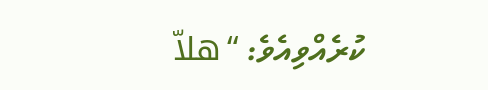ކުރެއްވިއެވެ: “هلاّ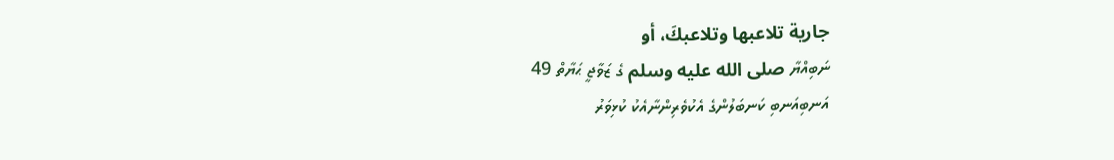جارية تلاعبها وتلاعبكَ، أو
ނަބިއްޔާ صلى الله عليه وسلم ގެ ޒަވާޖީ ޙަޔާތް 49
އަނބިއަނބި ކަނބަލުންގެ އެކުވެރިންނާއެކު ކުޅިވަރު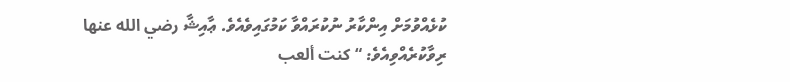ކުޅެއްވުމަށް އިންކާރު ނުކުރައްވާ ކަމުގައިވެއެވެ. ޢާއިޝާ رضي الله عنها ރިވާކުރެއްވިއެވެ: “كنت ألعب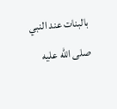بالبنات عند النبي صلى الله عليه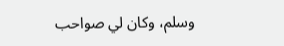وسلم، وكان لي صواحب